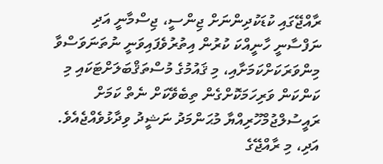ރާއްޖޭގައި ކުޑަކުދިންނަށް ޖިންސީ، ޖިސްމާނީ އަދި ނަފްސާނީ ހާނީއްކަ ކުރުން އިތުރުވެފައިވަނީ ނުތަނަވަސްވާ މިންވަރަކަށްކަމަށާއި، މި ޤައުމުގެ މުސްތަޤްބަލަށްޓަކައި މި ކަންކަން ވަރިހަމަކޮށްގެން ތިބެވޭކަށް ނެތް ކަމަށް ރައީސުލްޖުމްހޫރިއްޔާ މުޙަންމަދު ނަޝީދު ވިދާޅުވެއްޖެއެވެ. އަދި، މި ރާއްޖޭގެ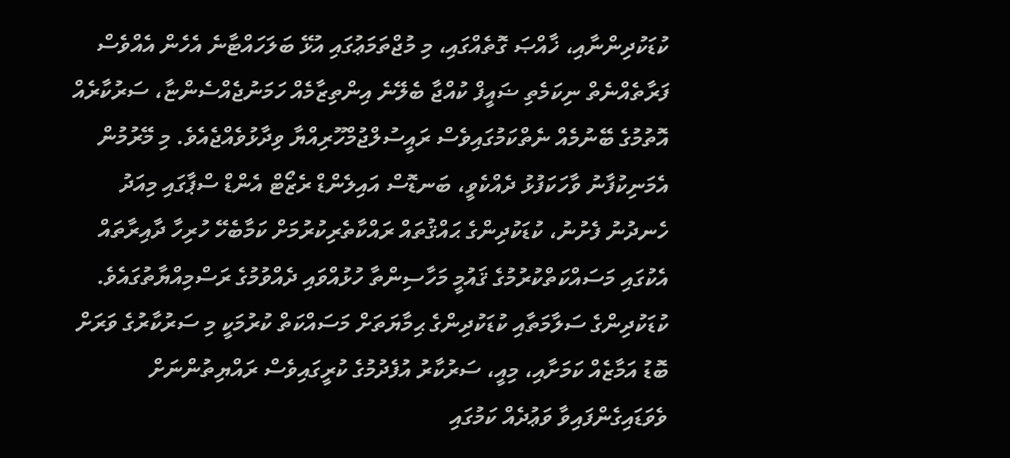ކުޑަކުދިންނާއި، ޚާއްޞަ ގޮތެއްގައި، މި މުޖްތަމަޢުގައި އުޅޭ ބަލަހައްޓާނެ އެހެން އެއްވެސް ފަރާތެއްނެތް ނިކަމެތި ޟައީފް ކުއްޖާ ބެލޭނެ އިންތިޒާމެއް ހަމަނުޖެއްސެންޏާ، ސަރުކާރެއް އޮތުމުގެ ބޭނުމެއް ނެތްކަމުގައިވެސް ރައީސުލްޖުމްހޫރިއްޔާ ވިދާޅުވެއްޖެއެވެ. މި މޭރުމުން އެމަނިކުފާނު ވާހަކަފުޅު ދެއްކެވީ، ބަނޑޮސް އައިލެންޑް ރެޒޯޓް އެންޑް ސްޕާގައި މިއަދު ހެނދުނު ފެށުނު، ކުޑަކުދިންގެ ޙައްޤުތައް ރައްކާތެރިކުރުމަށް ކަމާބެހޭ ހުރިހާ ދާއިރާތައް އެކުގައި މަސައްކަތްކުރުމުގެ ޤައުމީ މަހާސިންތާ ހުޅުއްވައި ދެއްވުމުގެ ރަސްމިއްޔާތުގައެވެ.
ކުޑަކުދިންގެ ސަލާމަތާއި ކުޑަކުދިންގެ ޙިމާޔަތަށް މަސައްކަތް ކުރުމަކީ މި ސަރުކާރުގެ ވަރަށް ބޮޑު އަމާޒެއް ކަމަށާއި، މިއީ، ސަރުކާރު އުފެދުމުގެ ކުރީގައިވެސް ރައްޔިތުންނަށް ވެވަޑައިގެންފައިވާ ވަޢުދެއް ކަމުގައި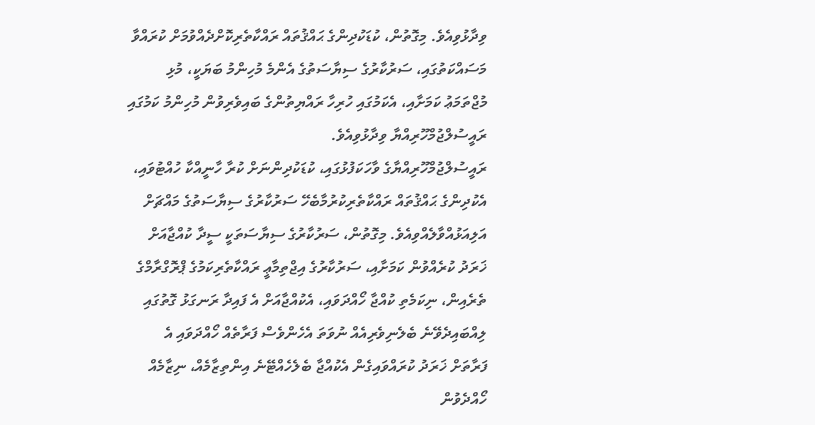ވިދާޅުވިއެވެ. މިގޮތުން، ކުޑަކުދިންގެ ޙައްޤުތައް ރައްކާތެރިކޮށްދެއްވުމަށް ކުރައްވާ މަސައްކަތުގައި، ސަރުކާރުގެ ސިޔާސަތުގެ އެންމެ މުހިންމު ބަޔަކީ، މުޅި މުޖްތަމަޢު ކަމަށާއި، އެކަމުގައި ހުރިހާ ރައްޔިތުންގެ ބައިވެރިވުން މުހިންމު ކަމުގައި ރައީސުލްޖުމްހޫރިއްޔާ ވިދާޅުވިއެވެ.
ރައީސުލްޖުމްހޫރިއްޔާގެ ވާހަކަފުޅުގައި، ކުޑަކުދިންނަށް ކުރާ ހާނީއްކާ ހުއްޓުވައި، އެކުދިންގެ ޙައްޤުތައް ރައްކާތެރިކުރުމާބެހޭ ސަރުކާރުގެ ސިޔާސަތުގެ މައްޗަށް އަލިއަޅުއްވާލެއްވިއެވެ. މިގޮތުން، ސަރުކާރުގެ ސިޔާސަތަކީ ސީދާ ކުއްޖާއަށް ޚަރަދު ކުރެއްވުން ކަމަށާއި، ސަރުކާރުގެ އިޖްތިމާޢީ ރައްކާތެރިކަމުގެ ޕްރޮގްރާމްގެ ތެރެއިން، ނިކަމެތި ކުއްޖާ ހޯއްދަވައި، އެކުއްޖާއަށް އެ ފައިދާ ރަނގަޅު ގޮތުގައި ލިއްބައިދެވޭނެ ބެލެނިވެރިއެއް ނުވަތަ އެހެންވެސް ފަރާތެއް ހޯއްދަވައި އެ ފަރާތަށް ޚަރަދު ކުރައްވައިގެން އެކުއްޖާ ބެލެހެއްޓޭނެ އިންތިޒާމެއް، ނިޒާމެއް ހޯއްދެވުން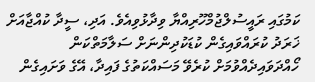ކަމުގައި ރައީސުލްޖުމްހޫރިއްޔާ ވިދާޅުވިއެވެ. އަދި، ސީދާ ކުއްޖާއަށް ޚަރަދު ކުރައްވައިގެން ކުޑަކުދިންނަށް ސަލާމަތްކަން ހޯއްދަވައިދެއްވުމަށް ކުރެވޭ މަސައްކަތުގެ ފައިދާ، އޭގެ ވަށައިގެން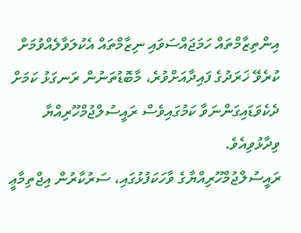އިންތިޒާމްތައް ހަމަޖައްސަވައި ނިޒާމްތައް އެކުލަވާލެއްވުމަށް ކުރެވޭ ޚަރަދުގެ ފައިދާއަށްވުރެ، މާބޮޑުތަނުން ރަނގަޅު ކަމަށް ދެކެވަޑައިގަންނަވާ ކަމުގައިވެސް ރައީސުލްޖުމްހޫރިއްޔާ ވިދާޅުވިއެވެ.
ރައީސުލްޖުމްހޫރިއްޔާގެ ވާހަކަފުޅުގައި، ސަރުކާރުން އިޖްތިމާޢީ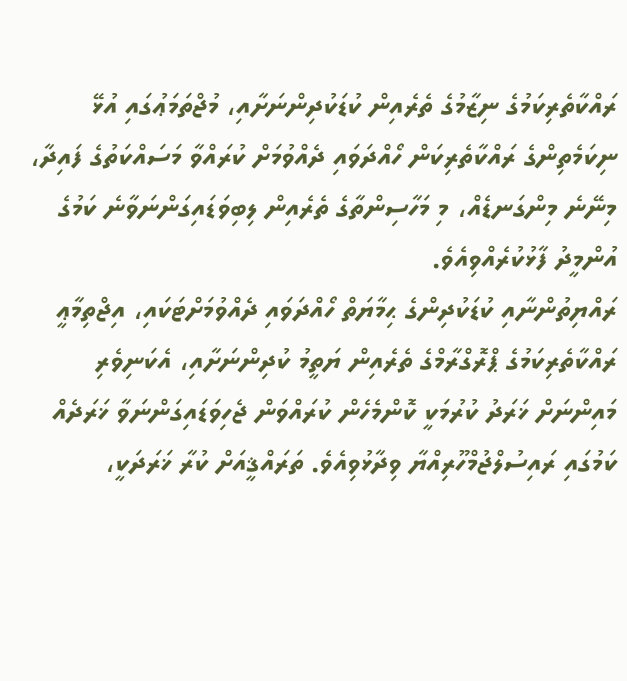ރައްކާތެރިކަމުގެ ނިޒާމުގެ ތެރެއިން ކުޑަކުދިންނަށާއި، މުޖްތަމަޢުގައި އުޅޭ ނިކަމެތިންގެ ރައްކާތެރިކަން ހޯއްދަވައި ދެއްވުމަށް ކުރައްވާ މަސައްކަތުގެ ފައިދާ، މިނޭނެ މިންގަނޑެއް، މި މަހާސިންތާގެ ތެރެއިން ލިބިވަޑައިގަންނަވާނެ ކަމުގެ އުންމީދު ފާޅުކުރެއްވިއެވެ.
ރައްޔިތުންނާއި ކުޑަކުދިންގެ ޙިމާޔަތް ހޯއްދަވައި ދެއްވުމަށްޓަކައި، އިޖްތިމާޢީ ރައްކާތެރިކަމުގެ ޕްރޮގްރާމްގެ ތެރެއިން ޔަތީމު ކުދިންނަށާއި، އެކަނިވެރި މައިންނަށް ޚަރަދު ކުރުމަކީ ކޮންމެހެން ކުރައްވަން ޖެހިވަޑައިގަންނަވާ ޚަރަދެއް ކަމުގައި ރައިސުލްޖުމްހޫރިއްޔާ ވިދާޅުވިއެވެ. ތަރައްޤީއަށް ކުރާ ޚަރަދަކީ،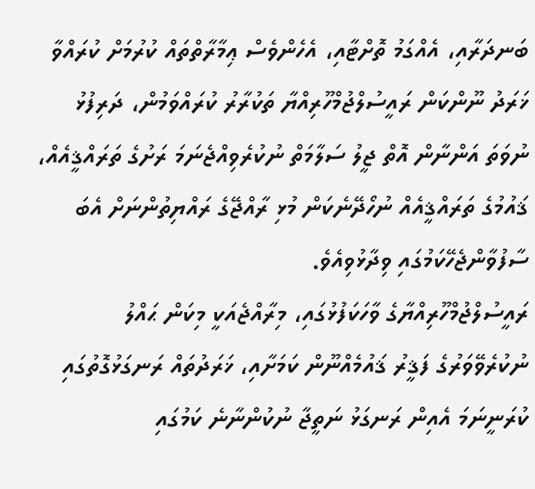ބަނދަރާއި، އެއްގަމު ތޮށްޓާއި، އެހެންވެސް ޢިމާރާތްތައް ކުރުމަށް ކުރައްވާ ޚަރަދު ނޫންކަން ރައީސުލްޖުމްހޫރިއްޔާ ތަކުރާރު ކުރައްވަމުން، ދަރިފުޅު ނުވަތަ އަންނާން އޮތް ޖީލު ސަލާމަތް ނުކުރެވިއްޖެނަމަ ރަށުގެ ތަރައްޤީއެއް، ޤައުމުގެ ތަރައްޤީއެއް ނުހޯދޭނެކަން މުޅި ރާއްޖޭގެ ރައްޔިތުންނަށް އެބަ ސާފުވާންޖެހޭކަމުގައި ވިދާޅުވިއެވެ.
ރައީސުލްޖުމްހޫރިއްޔާގެ ވާހަކަފުޅުގައި، މިރާއްޖެއަކީ މިކަން ޙައްލު ނުކުރެވޭވަރުގެ ފަޤީރު ޤައުމެއްނޫން ކަމަށާއި، ޚަރަދުތައް ރަނގަޅުގޮތުގައި ކުރަނީނަމަ އެއިން ރަނގަޅު ނަތީޖާ ނުކުންނާނެ ކަމުގައި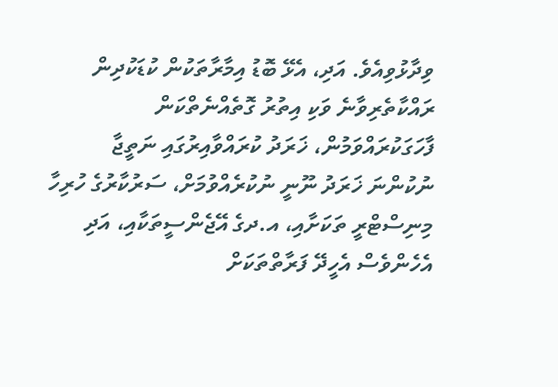ވިދާޅުވިއެވެ. އަދި، އެޅޭ ބޮޑު އިމާރާތަކުން ކުޑަކުދިން ރައްކާތެރިވާނެ ވަކި އިތުރު ގޮތެއްނެތްކަން ފާހަގަކުރައްވަމުން، ޚަރަދު ކުރައްވާއިރުގައި ނަތީޖާ ނުކުންނަ ޚަރަދު ނޫނީ ނުކުރެއްވުމަށް، ސަރުކާރުގެ ހުރިހާ މިނިސްޓްރީ ތަކަށާއި، އ.ދގެ އޭޖެންސީތަކާއި، އަދި އެހެންވެސް އެހީދޭ ފަރާތްތަކަށް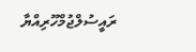ރައީސުލްޖުމްހޫރިއްޔާ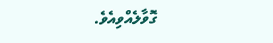ގޮވާލެއްވިއެވެ.